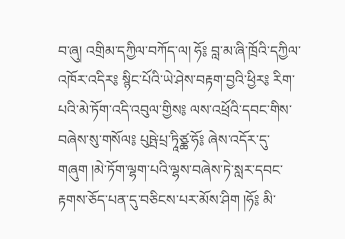བ་ཞུ། འགྲིམ་དཀྱིལ་བཀོད་ལ། ཧོ༔ བླ་མ་ཞི་ཁྲོའི་དཀྱིལ་འཁོར་འདིར༔ སྙིང་པོའི་ཡེ་ཤེས་བརྟག་བྱའི་ཕྱིར༔ རིག་པའི་མེ་ཏོག་འདི་འབུལ་གྱིས༔ ལས་འཕྲོའི་དབང་གིས་བཞེས་སུ་གསོལ༔ པུཥྤེ་པྲ་ཏཱིཙྪ་ཧོ༔ ཞེས་འདོར་དུ་གཞུག །མེ་ཏོག་ལྷག་པའི་ལྷས་བཞེས་ཏེ་སླར་དབང་རྟགས་ཅོད་པན་དུ་བཅིངས་པར་མོས་ཤིག །ཧོ༔ མི་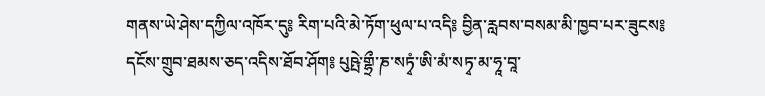གནས་ཡེ་ཤེས་དཀྱིལ་འཁོར་དུ༔ རིག་པའི་མེ་ཏོག་ཕུལ་པ་འདི༔ བྱིན་རླབས་བསམ་མི་ཁྱབ་པར་ཟུངས༔ དངོས་གྲུབ་ཐམས་ཅད་འདིས་ཐོབ་ཤོག༔ པུཥྤེ་གྷྲྀ་ཎ་སཏྭཾ་ཨི་མཾ་སཏྭ་མ་ཧཱ་བཱ་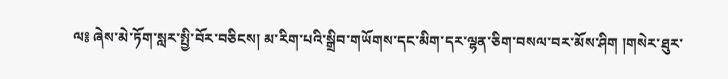ལ༔ ཞེས་མེ་ཏོག་སླར་སྤྱི་བོར་བཅིངས། མ་རིག་པའི་སྒྲིབ་གཡོགས་དང་མིག་དར་ལྷན་ཅིག་བསལ་བར་མོས་ཤིག །གསེར་ཐུར་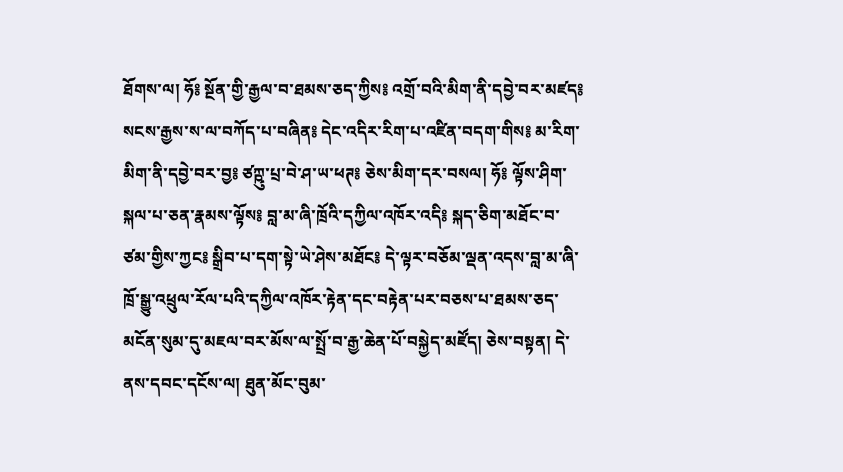ཐོགས་ལ། ཧོ༔ སྔོན་གྱི་རྒྱལ་བ་ཐམས་ཅད་ཀྱིས༔ འགྲོ་བའི་མིག་ནི་དབྱེ་བར་མཛད༔ སངས་རྒྱས་ས་ལ་བཀོད་པ་བཞིན༔ དེང་འདིར་རིག་པ་འཛིན་བདག་གིས༔ མ་རིག་མིག་ནི་དབྱེ་བར་བྱ༔ ཙཀྵུ་པྲ་བེ་ཤ་ཡ་ཕཊ༔ ཅེས་མིག་དར་བསལ། ཧོ༔ ལྟོས་ཤིག་སྐལ་པ་ཅན་རྣམས་ལྟོས༔ བླ་མ་ཞི་ཁྲོའི་དཀྱིལ་འཁོར་འདི༔ སྐད་ཅིག་མཐོང་བ་ཙམ་གྱིས་ཀྱང༔ སྒྲིབ་པ་དག་སྟེ་ཡེ་ཤེས་མཐོང༔ དེ་ལྟར་བཅོམ་ལྡན་འདས་བླ་མ་ཞི་ཁྲོ་སྒྱུ་འཕྲུལ་རོལ་པའི་དཀྱིལ་འཁོར་རྟེན་དང་བརྟེན་པར་བཅས་པ་ཐམས་ཅད་མངོན་སུམ་དུ་མཇལ་བར་མོས་ལ་སྤྲོ་བ་རྒྱ་ཆེན་པོ་བསྐྱེད་མཛོད། ཅེས་བསྟན། དེ་ནས་དབང་དངོས་ལ། ཐུན་མོང་བུམ་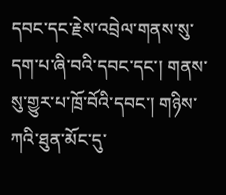དབང་དང་རྗེས་འབྲེལ་གནས་སུ་དག་པ་ཞི་བའི་དབང་དང་། གནས་སུ་གྱུར་པ་ཁྲོ་བོའི་དབང་། གཉིས་ཀའི་ཐུན་མོང་དུ་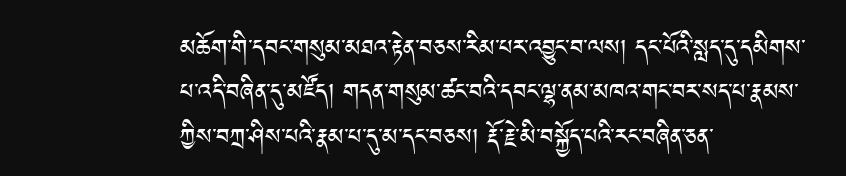མཆོག་གི་དབང་གསུམ་མཐའ་རྟེན་བཅས་རིམ་པར་འབྱུང་བ་ལས། དང་པོའི་སླད་དུ་དམིགས་པ་འདི་བཞིན་དུ་མཛོད། གདན་གསུམ་ཚང་བའི་དབང་ལྷ་ནམ་མཁའ་གང་བར་སད་པ་རྣམས་ཀྱིས་བཀྲ་ཤིས་པའི་རྣམ་པ་དུ་མ་དང་བཅས། རྡོ་རྗེ་མི་བསྐྱོད་པའི་རང་བཞིན་ཅན་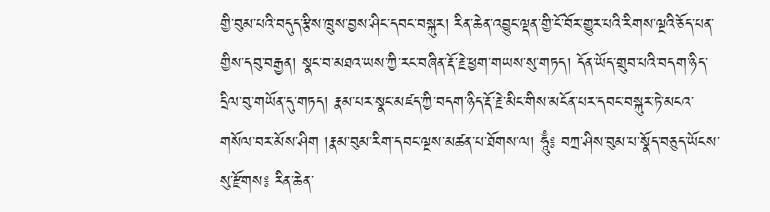གྱི་བུམ་པའི་བདུད་རྩིས་ཁྲུས་བྱས་ཤིང་དབང་བསྐུར། རིན་ཆེན་འབྱུང་ལྡན་གྱི་ངོ་བོར་གྱུར་པའི་རིགས་ལྔའི་ཅོད་པན་གྱིས་དབུ་བརྒྱན། སྣང་བ་མཐའ་ཡས་ཀྱི་རང་བཞིན་རྡོ་རྗེ་ཕྱག་གཡས་སུ་གཏད། དོན་ཡོད་གྲུབ་པའི་བདག་ཉིད་དྲིལ་བུ་གཡོན་དུ་གཏད། རྣམ་པར་སྣང་མཛད་ཀྱི་བདག་ཉིད་རྡོ་རྗེ་མིང་གིས་མངོན་པར་དབང་བསྐུར་ཏེ་མངའ་གསོལ་བར་མོས་ཤིག །རྣམ་བུམ་རིག་དབང་ལྔས་མཚན་པ་ཐོགས་ལ། ཧཱུྃ༔ བཀྲ་ཤིས་བུམ་པ་སྣོད་བཅུད་ཡོངས་སུ་རྫོགས༔ རིན་ཆེན་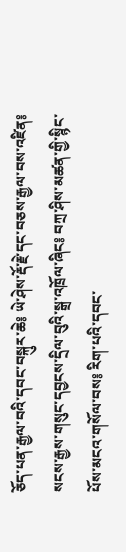ཅོད་པན་རྒྱལ་བའི་དབང་བསྐུར་ཆེ༔ ཡེ་ཤེས་རྡོ་རྗེ་དང་བཅས་རྒྱལ་བས་འཛིན༔ སངས་རྒྱས་གསུང་དབྱངས་དྲིལ་བུའི་སྒྲ་འཁྲོལ་ཞིང༔ བཀྲ་ཤིས་མཚན་གྱི་སྙིང་པོས་མངའ་གསོལ་བས༔ རིག་པའི་དབང་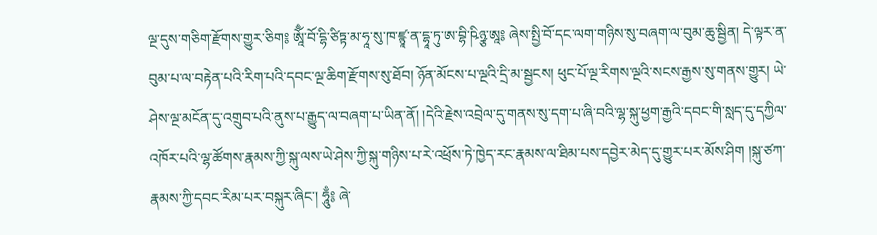ལྔ་དུས་གཅིག་རྫོགས་གྱུར་ཅིག༔ ཨཱོྃ་བོ་དྷི་ཙིཏྟ་མ་ཧཱ་སུ་ཁ་ཛྙཱ་ན་དྷཱ་ཏུ་ཨ་བྷི་ཥིཉྩ་ཨཱ༔ ཞེས་སྤྱི་བོ་དང་ལག་གཉིས་སུ་བཞག་ལ་བུམ་ཆུ་སྦྱིན། དེ་ལྟར་ན་བུམ་པ་ལ་བརྟེན་པའི་རིག་པའི་དབང་ལྔ་ཆིག་རྫོགས་སུ་ཐོབ། ཉོན་མོངས་པ་ལྔའི་དྲི་མ་སྦྱངས། ཕུང་པོ་ལྔ་རིགས་ལྔའི་སངས་རྒྱས་སུ་གནས་གྱུར། ཡེ་ཤེས་ལྔ་མངོན་དུ་འགྲུབ་པའི་ནུས་པ་རྒྱུད་ལ་བཞག་པ་ཡིན་ནོ། །དེའི་རྗེས་འབྲེལ་དུ་གནས་སུ་དག་པ་ཞི་བའི་ལྷ་སྐུ་ཕྱག་རྒྱའི་དབང་གི་སླད་དུ་དཀྱིལ་འཁོར་པའི་ལྷ་ཚོགས་རྣམས་ཀྱི་སྐུ་ལས་ཡེ་ཤེས་ཀྱི་སྐུ་གཉིས་པ་རེ་འཕྲོས་ཏེ་ཁྱེད་རང་རྣམས་ལ་ཐིམ་པས་དབྱེར་མེད་དུ་གྱུར་པར་མོས་ཤིག །སྐུ་ཙཀ་རྣམས་ཀྱི་དབང་རིམ་པར་བསྐུར་ཞིང་། ཧཱུྃ༔ ཞེ་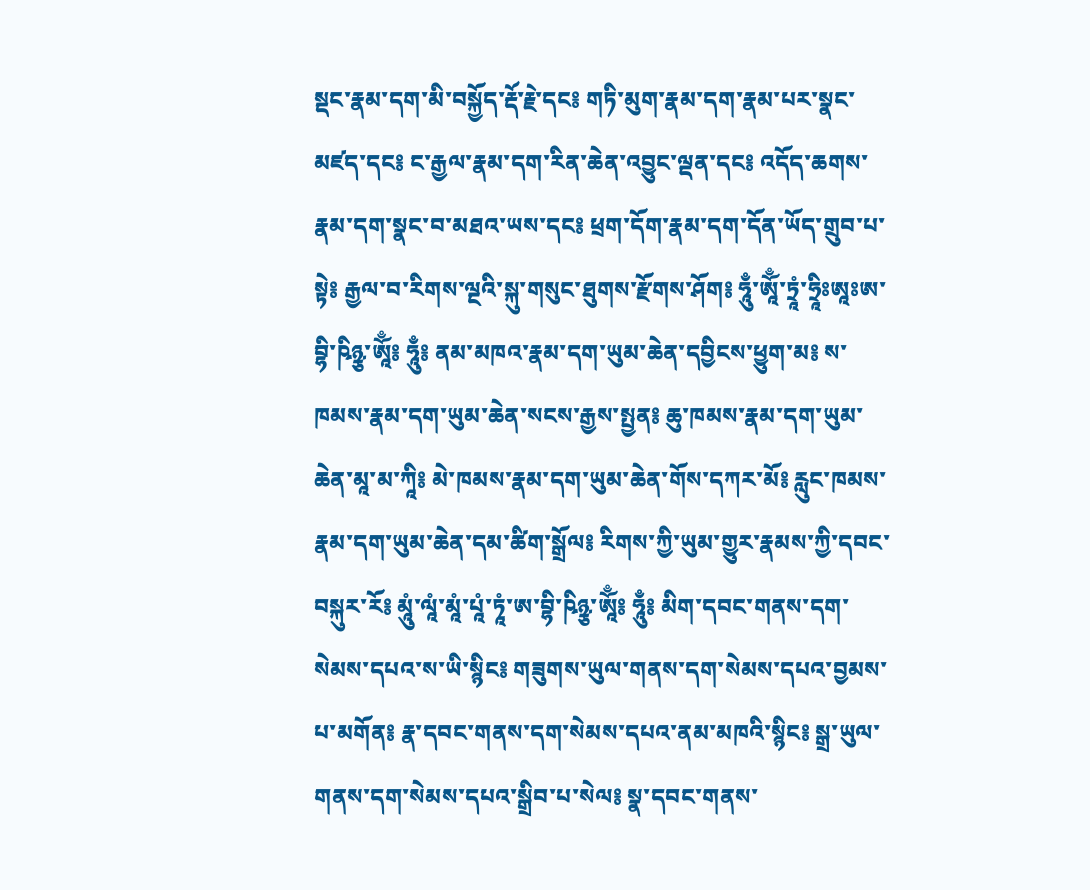སྡང་རྣམ་དག་མི་བསྐྱོད་རྡོ་རྗེ་དང༔ གཏི་མུག་རྣམ་དག་རྣམ་པར་སྣང་མཛད་དང༔ ང་རྒྱལ་རྣམ་དག་རིན་ཆེན་འབྱུང་ལྡན་དང༔ འདོད་ཆགས་རྣམ་དག་སྣང་བ་མཐའ་ཡས་དང༔ ཕྲག་དོག་རྣམ་དག་དོན་ཡོད་གྲུབ་པ་སྟེ༔ རྒྱལ་བ་རིགས་ལྔའི་སྐུ་གསུང་ཐུགས་རྫོགས་ཤོག༔ ཧཱུྃ་ཨཱོྃ་ཏྲཱཾ་ཧྲཱིཿཨཱཿཨ་བྷི་ཥིཉྩ་ཨཱོྃ༔ ཧཱུྃ༔ ནམ་མཁའ་རྣམ་དག་ཡུམ་ཆེན་དབྱིངས་ཕྱུག་མ༔ ས་ཁམས་རྣམ་དག་ཡུམ་ཆེན་སངས་རྒྱས་སྤྱན༔ ཆུ་ཁམས་རྣམ་དག་ཡུམ་ཆེན་མཱ་མ་ཀཱི༔ མེ་ཁམས་རྣམ་དག་ཡུམ་ཆེན་གོས་དཀར་མོ༔ རླུང་ཁམས་རྣམ་དག་ཡུམ་ཆེན་དམ་ཚིག་སྒྲོལ༔ རིགས་ཀྱི་ཡུམ་གྱུར་རྣམས་ཀྱི་དབང་བསྐུར་རོ༔ མཱུཾ་ལཱཾ་མཱཾ་པཱཾ་ཏཱཾ་ཨ་བྷི་ཥིཉྩ་ཨཱོྃ༔ ཧཱུྃ༔ མིག་དབང་གནས་དག་སེམས་དཔའ་ས་ཡི་སྙིང༔ གཟུགས་ཡུལ་གནས་དག་སེམས་དཔའ་བྱམས་པ་མགོན༔ རྣ་དབང་གནས་དག་སེམས་དཔའ་ནམ་མཁའི་སྙིང༔ སྒྲ་ཡུལ་གནས་དག་སེམས་དཔའ་སྒྲིབ་པ་སེལ༔ སྣ་དབང་གནས་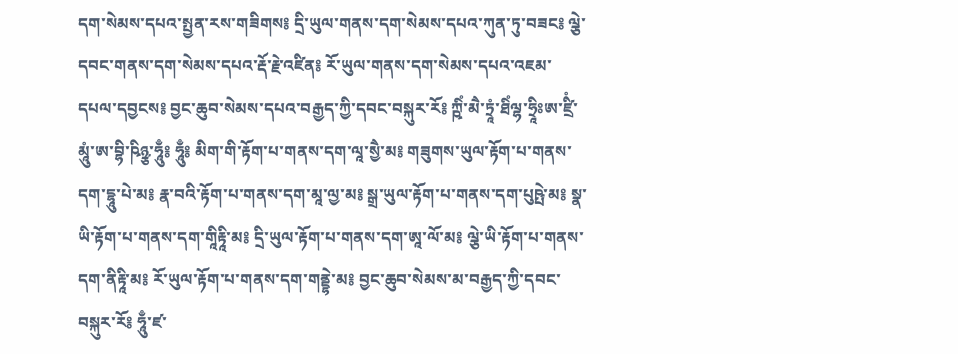དག་སེམས་དཔའ་སྤྱན་རས་གཟིགས༔ དྲི་ཡུལ་གནས་དག་སེམས་དཔའ་ཀུན་ཏུ་བཟང༔ ལྕེ་དབང་གནས་དག་སེམས་དཔའ་རྡོ་རྗེ་འཛིན༔ རོ་ཡུལ་གནས་དག་སེམས་དཔའ་འཇམ་དཔལ་དབྱངས༔ བྱང་ཆུབ་སེམས་དཔའ་བརྒྱད་ཀྱི་དབང་བསྐུར་རོ༔ ཀྵིཾ་མཻ་ཏྲཱཾ་ཐིཾལྷ་ཧྲཱིཿཨ་ཛྲིཾ་མཱུཾ་ཨ་བྷི་ཥིཉྩ་ཧཱུྃ༔ ཧཱུྃ༔ མིག་གི་རྟོག་པ་གནས་དག་ལཱ་སྱཻ་མ༔ གཟུགས་ཡུལ་རྟོག་པ་གནས་དག་དྷཱུ་པེ་མ༔ རྣ་བའི་རྟོག་པ་གནས་དག་མཱ་ལྱ་མ༔ སྒྲ་ཡུལ་རྟོག་པ་གནས་དག་པུཥྤེ་མ༔ སྣ་ཡི་རྟོག་པ་གནས་དག་གཱིརྟཱི་མ༔ དྲི་ཡུལ་རྟོག་པ་གནས་དག་ཨཱ་ལོ་མ༔ ལྕེ་ཡི་རྟོག་པ་གནས་དག་ནིརྟཱི་མ༔ རོ་ཡུལ་རྟོག་པ་གནས་དག་གནྡྷེ་མ༔ བྱང་ཆུབ་སེམས་མ་བརྒྱད་ཀྱི་དབང་བསྐུར་རོ༔ ཧཱུྃ་ཛ་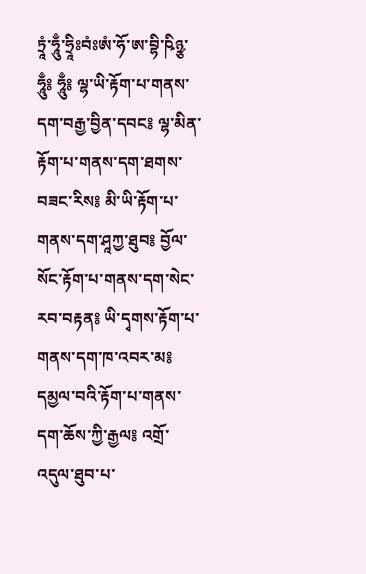ཏྲཱཾ་ཧཱུྃ་ཧྲཱིཿབཾཿཨཾ་ཧོ་ཨ་བྷི་ཥིཉྩ་ཧཱུྃ༔ ཧཱུྃ༔ ལྷ་ཡི་རྟོག་པ་གནས་དག་བརྒྱ་བྱིན་དབང༔ ལྷ་མིན་རྟོག་པ་གནས་དག་ཐགས་བཟང་རིས༔ མི་ཡི་རྟོག་པ་གནས་དག་ཤཱཀྱ་ཐུབ༔ བྱོལ་སོང་རྟོག་པ་གནས་དག་སེང་རབ་བརྟན༔ ཡི་དྭགས་རྟོག་པ་གནས་དག་ཁ་འབར་མ༔ དམྱལ་བའི་རྟོག་པ་གནས་དག་ཆོས་ཀྱི་རྒྱལ༔ འགྲོ་འདུལ་ཐུབ་པ་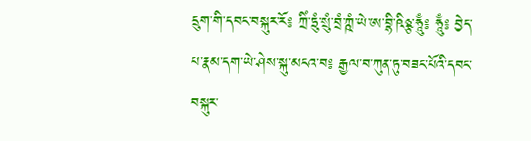དྲུག་གི་དབང་བསྐུར་རོ༔ ཀྲིཾ་ཏྲུཾ་སྲུཾ་བྲཾ་ཀྵཾ་ཡེ་ཨ་བྷི་ཥིཉྩ་ཧཱུྃ༔ ཧཱུྃ༔ བྱེད་པ་རྣམ་དག་ཡེ་ཤེས་སྐུ་མངའ་བ༔ རྒྱལ་བ་ཀུན་ཏུ་བཟང་པོའི་དབང་བསྐུར་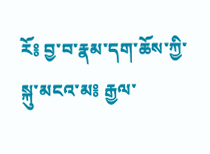རོ༔ བྱ་བ་རྣམ་དག་ཆོས་ཀྱི་སྐུ་མངའ་མ༔ རྒྱལ་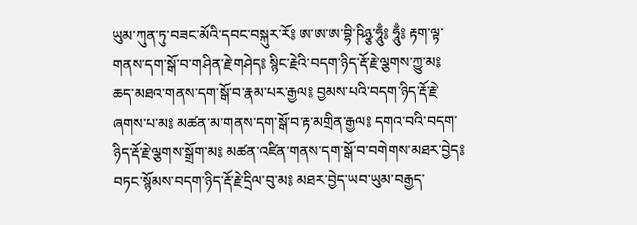ཡུམ་ཀུན་ཏུ་བཟང་མོའི་དབང་བསྐུར་རོ༔ ཨ་ཨ་ཨ་བྷི་ཥིཉྩ་ཧཱུྃ༔ ཧཱུྃ༔ རྟག་ལྟ་གནས་དག་སྒོ་བ་གཤིན་རྗེ་གཤེད༔ སྙིང་རྗེའི་བདག་ཉིད་རྡོ་རྗེ་ལྕགས་ཀྱུ་མ༔ ཆད་མཐའ་གནས་དག་སྒོ་བ་རྣམ་པར་རྒྱལ༔ བྱམས་པའི་བདག་ཉིད་རྡོ་རྗེ་ཞགས་པ་མ༔ མཚན་མ་གནས་དག་སྒོ་བ་རྟ་མགྲིན་རྒྱལ༔ དགའ་བའི་བདག་ཉིད་རྡོ་རྗེ་ལྕགས་སྒྲོག་མ༔ མཚན་འཛིན་གནས་དག་སྒོ་བ་བགེགས་མཐར་བྱེད༔ བཏང་སྙོམས་བདག་ཉིད་རྡོ་རྗེ་དྲིལ་བུ་མ༔ མཐར་བྱེད་ཡབ་ཡུམ་བརྒྱད་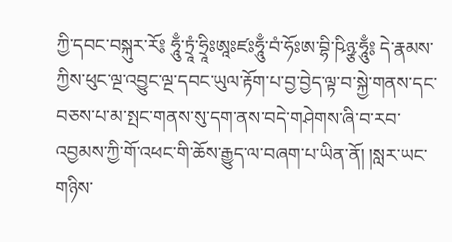ཀྱི་དབང་བསྐུར་རོ༔ ཧཱུྃ་ཏྲཱཾ་ཧྲཱིཿཨཱཿཛཿཧཱུྃ་བཾ་ཧོཿཨ་བྷི་ཥིཉྩ་ཧཱུྃ༔ དེ་རྣམས་ཀྱིས་ཕུང་ལྔ་འབྱུང་ལྔ་དབང་ཡུལ་རྟོག་པ་བྱ་བྱེད་ལྟ་བ་སྐྱེ་གནས་དང་བཅས་པ་མ་སྤང་གནས་སུ་དག་ནས་བདེ་གཤེགས་ཞི་བ་རབ་འབྱམས་ཀྱི་གོ་འཕང་གི་ཆོས་རྒྱུད་ལ་བཞག་པ་ཡིན་ནོ། །སླར་ཡང་གཉིས་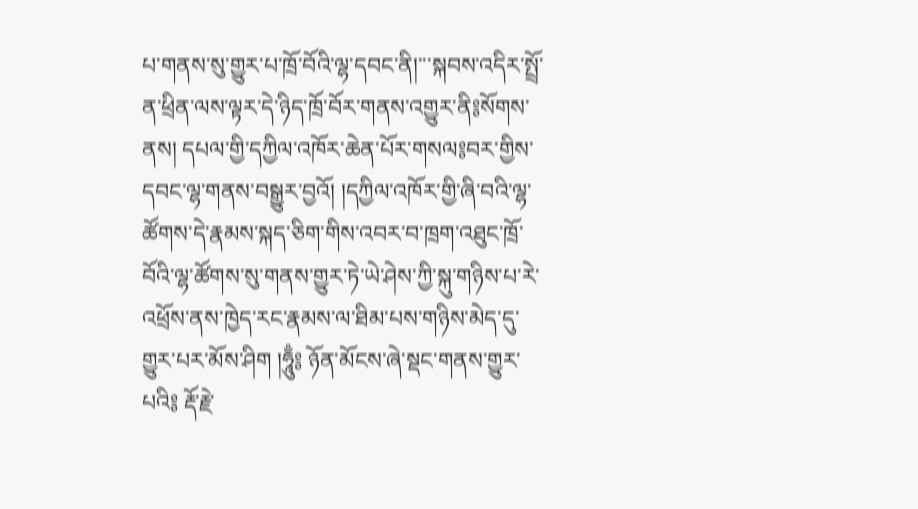པ་གནས་སུ་གྱུར་པ་ཁྲོ་བོའི་ལྷ་དབང་ནི།་་་སྐབས་འདིར་སྤྲོ་ན་ཕྲིན་ལས་ལྟར་དེ་ཉིད་ཁྲོ་བོར་གནས་འགྱུར་ནི༔སོགས་ནས། དཔལ་གྱི་དཀྱིལ་འཁོར་ཆེན་པོར་གསལ༔བར་གྱིས་དབང་ལྷ་གནས་བསྒྱུར་བྱའོ། །དཀྱིལ་འཁོར་གྱི་ཞི་བའི་ལྷ་ཚོགས་དེ་རྣམས་སྐད་ཅིག་གིས་འབར་བ་ཁྲག་འཐུང་ཁྲོ་བོའི་ལྷ་ཚོགས་སུ་གནས་གྱུར་ཏེ་ཡེ་ཤེས་ཀྱི་སྐུ་གཉིས་པ་རེ་འཕྲོས་ནས་ཁྱེད་རང་རྣམས་ལ་ཐིམ་པས་གཉིས་མེད་དུ་གྱུར་པར་མོས་ཤིག །ཧཱུྃ༔ ཉོན་མོངས་ཞེ་སྡང་གནས་གྱུར་པའི༔ རྡོ་རྗེ་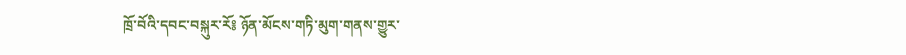ཁྲོ་བོའི་དབང་བསྐུར་རོ༔ ཉོན་མོངས་གཏི་མུག་གནས་གྱུར་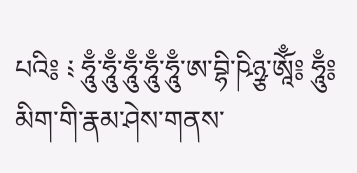པའི༔ ༴ ཧཱུྃ་ཧཱུྃ་ཧཱུྃ་ཧཱུྃ་ཧཱུྃ་ཨ་བྷི་ཥིཉྩ་ཨཱོྃ༔ ཧཱུྃ༔ མིག་གི་རྣམ་ཤེས་གནས་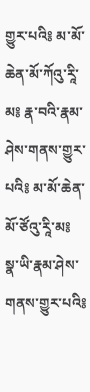གྱུར་པའི༔ མ་མོ་ཆེན་མོ་ཀོའུ་རཱི་མ༔ རྣ་བའི་རྣམ་ཤེས་གནས་གྱུར་པའི༔ མ་མོ་ཆེན་མོ་ཙོའུ་རཱི་མ༔ སྣ་ཡི་རྣམ་ཤེས་གནས་གྱུར་པའི༔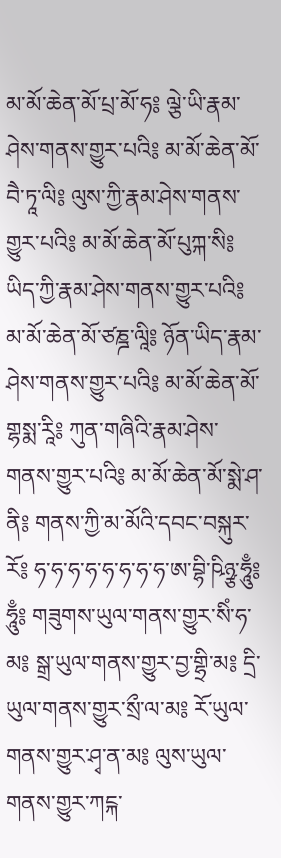མ་མོ་ཆེན་མོ་པྲ་མོ་ཧ༔ ལྕེ་ཡི་རྣམ་ཤེས་གནས་གྱུར་པའི༔ མ་མོ་ཆེན་མོ་བཻ་ཏཱ་ལི༔ ལུས་ཀྱི་རྣམ་ཤེས་གནས་གྱུར་པའི༔ མ་མོ་ཆེན་མོ་པུཀྐ་སི༔ ཡིད་ཀྱི་རྣམ་ཤེས་གནས་གྱུར་པའི༔ མ་མོ་ཆེན་མོ་ཙཎྜ་ལཱི༔ ཉོན་ཡིད་རྣམ་ཤེས་གནས་གྱུར་པའི༔ མ་མོ་ཆེན་མོ་གྷསྨ་རཱི༔ ཀུན་གཞིའི་རྣམ་ཤེས་གནས་གྱུར་པའི༔ མ་མོ་ཆེན་མོ་སྨེ་ཤ་ནི༔ གནས་ཀྱི་མ་མོའི་དབང་བསྐུར་རོ༔ ཧ་ཧ་ཧ་ཧ་ཧ་ཧ་ཧ་ཧ་ཨ་བྷི་ཥིཉྩ་ཧཱུྃ༔ ཧཱུྃ༔ གཟུགས་ཡུལ་གནས་གྱུར་སིཾ་ཧ་མ༔ སྒྲ་ཡུལ་གནས་གྱུར་བྱ་གྷྲི་མ༔ དྲི་ཡུལ་གནས་གྱུར་སྲྀ་ལ་མ༔ རོ་ཡུལ་གནས་གྱུར་ཤྭ་ན་མ༔ ལུས་ཡུལ་གནས་གྱུར་ཀངྐ་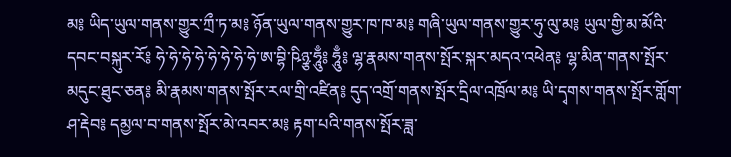མ༔ ཡིད་ཡུལ་གནས་གྱུར་ཀྲྀ་ཏ་མ༔ ཉོན་ཡུལ་གནས་གྱུར་ཁ་ཁ་མ༔ གཞི་ཡུལ་གནས་གྱུར་ཧུ་ལུ་མ༔ ཡུལ་གྱི་མ་མོའི་དབང་བསྐུར་རོ༔ ཧེ་ཧེ་ཧེ་ཧེ་ཧེ་ཧེ་ཧེ་ཧེ་ཨ་བྷི་ཥིཉྩ་ཧཱུྃ༔ ཧཱུྃ༔ ལྷ་རྣམས་གནས་སྤོར་སྐར་མདའ་འཕེན༔ ལྷ་མིན་གནས་སྤོར་མདུང་ཐུང་ཅན༔ མི་རྣམས་གནས་སྤོར་རལ་གྲི་འཛིན༔ དུད་འགྲོ་གནས་སྤོར་དྲིལ་འཁྲོལ་མ༔ ཡི་དྭགས་གནས་སྤོར་གློག་ཤ་རྡེབ༔ དམྱལ་བ་གནས་སྤོར་མེ་འབར་མ༔ རྟག་པའི་གནས་སྤོར་ཟླ་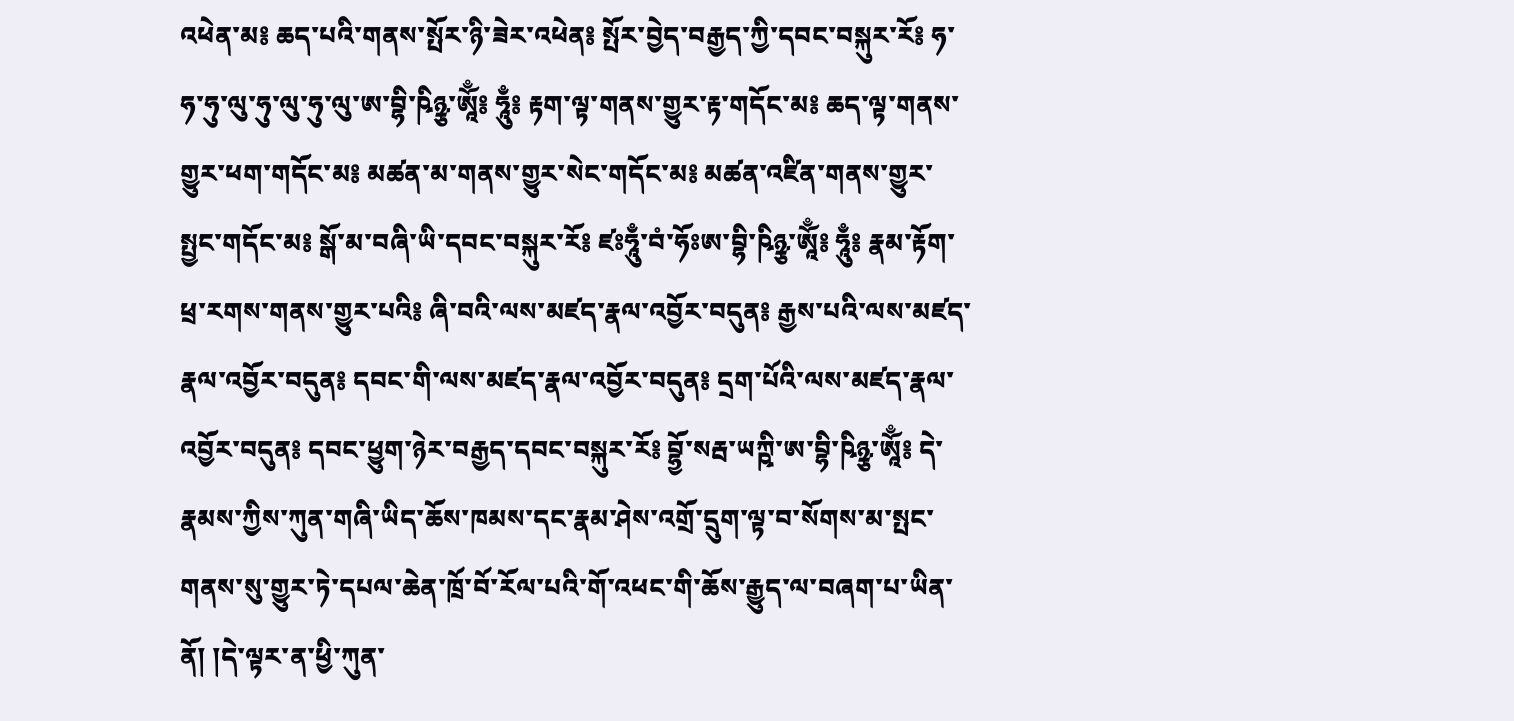འཕེན་མ༔ ཆད་པའི་གནས་སྤོར་ཉི་ཟེར་འཕེན༔ སྤོར་བྱེད་བརྒྱད་ཀྱི་དབང་བསྐུར་རོ༔ ཧ་ཧ་ཧུ་ལུ་ཧུ་ལུ་ཧུ་ལུ་ཨ་བྷི་ཥིཉྩ་ཨཱོྃ༔ ཧཱུྃ༔ རྟག་ལྟ་གནས་གྱུར་རྟ་གདོང་མ༔ ཆད་ལྟ་གནས་གྱུར་ཕག་གདོང་མ༔ མཚན་མ་གནས་གྱུར་སེང་གདོང་མ༔ མཚན་འཛིན་གནས་གྱུར་སྤྱང་གདོང་མ༔ སྒོ་མ་བཞི་ཡི་དབང་བསྐུར་རོ༔ ཛཿཧཱུྃ་བཾ་ཧོཿཨ་བྷི་ཥིཉྩ་ཨཱོྃ༔ ཧཱུྃ༔ རྣམ་རྟོག་ཕྲ་རགས་གནས་གྱུར་པའི༔ ཞི་བའི་ལས་མཛད་རྣལ་འབྱོར་བདུན༔ རྒྱས་པའི་ལས་མཛད་རྣལ་འབྱོར་བདུན༔ དབང་གི་ལས་མཛད་རྣལ་འབྱོར་བདུན༔ དྲག་པོའི་ལས་མཛད་རྣལ་འབྱོར་བདུན༔ དབང་ཕྱུག་ཉེར་བརྒྱད་དབང་བསྐུར་རོ༔ བྷྱོ་སརྦ་ཡཀྵི་ཨ་བྷི་ཥིཉྩ་ཨཱོྃ༔ དེ་རྣམས་ཀྱིས་ཀུན་གཞི་ཡིད་ཆོས་ཁམས་དང་རྣམ་ཤེས་འགྲོ་དྲུག་ལྟ་བ་སོགས་མ་སྤང་གནས་སུ་གྱུར་ཏེ་དཔལ་ཆེན་ཁྲོ་བོ་རོལ་པའི་གོ་འཕང་གི་ཆོས་རྒྱུད་ལ་བཞག་པ་ཡིན་ནོ། །དེ་ལྟར་ན་ཕྱི་ཀུན་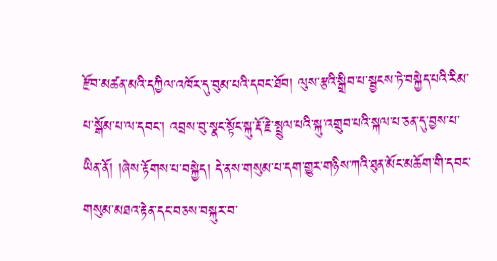རྫོབ་མཚན་མའི་དཀྱིལ་འཁོར་དུ་བུམ་པའི་དབང་ཐོབ། ལུས་རྩའི་སྒྲིབ་པ་སྦྱངས་ཏེ་བསྐྱེད་པའི་རིམ་པ་སྒོམ་པ་ལ་དབང་། འབྲས་བུ་སྣང་སྟོང་སྐུ་རྡོ་རྗེ་སྤྲུལ་པའི་སྐུ་འགྲུབ་པའི་སྐལ་པ་ཅན་དུ་བྱས་པ་ཡིན་ནོ། །ཞེས་རྟོགས་པ་བསྐྱེད། དེ་ནས་གསུམ་པ་དག་གྱུར་གཉིས་ཀའི་ཐུན་མོང་མཆོག་གི་དབང་གསུམ་མཐའ་རྟེན་དང་བཅས་བསྐུར་བ་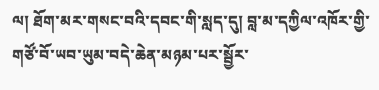ལ། ཐོག་མར་གསང་བའི་དབང་གི་སླད་དུ། བླ་མ་དཀྱིལ་འཁོར་གྱི་གཙོ་བོ་ཡབ་ཡུམ་བདེ་ཆེན་མཉམ་པར་སྦྱོར་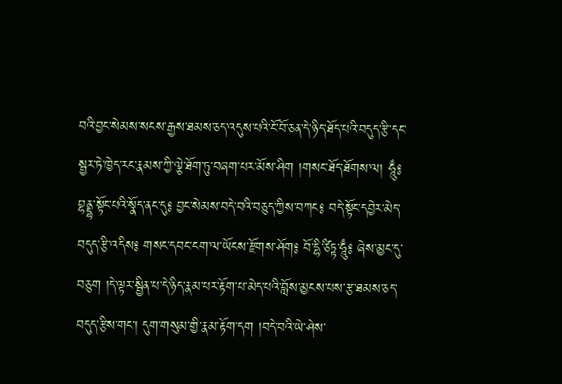བའི་བྱང་སེམས་སངས་རྒྱས་ཐམས་ཅད་འདུས་པའི་ངོ་བོ་ཅན་དེ་ཉིད་ཐོད་པའི་བདུད་རྩི་དང་སྦྱར་ཏེ་ཁྱེད་རང་རྣམས་ཀྱི་ལྕེ་ཐོག་ཏུ་བཞག་པར་མོས་ཤིག །གསང་ཐོད་ཐོགས་ལ། ཧཱུྃ༔ བྷནྡྷ་སྟོང་པའི་སྣོད་ནང་དུ༔ བྱང་སེམས་བདེ་བའི་བཅུད་ཀྱིས་བཀང༔ བདེ་སྟོང་དབྱེར་མེད་བདུད་རྩི་འདིས༔ གསང་དབང་ངག་ལ་ཡོངས་རྫོགས་ཤོག༔ བོ་དྷི་ཙིཏྟ་ཧཱུྃ༔ ཞེས་མྱང་དུ་བཅུག །དེ་ལྟར་སྦྱིན་པ་དེ་ཉིད་རྣམ་པར་རྟོག་པ་མེད་པའི་བློས་མྱངས་པས་རྩ་ཐམས་ཅད་བདུད་རྩིས་གང་། དུག་གསུམ་གྱི་རྣམ་རྟོག་དག །བདེ་བའི་ཡེ་ཤེས་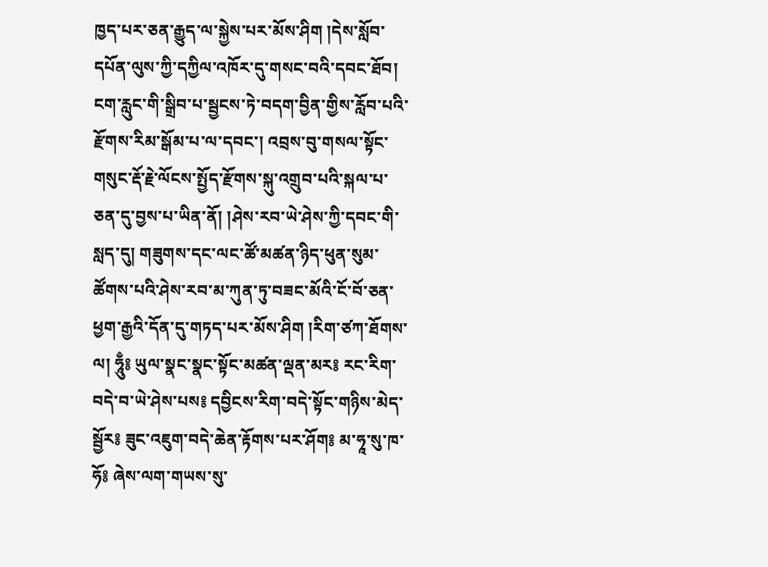ཁྱད་པར་ཅན་རྒྱུད་ལ་སྐྱེས་པར་མོས་ཤིག །དེས་སློབ་དཔོན་ལུས་ཀྱི་དཀྱིལ་འཁོར་དུ་གསང་བའི་དབང་ཐོབ། ངག་རླུང་གི་སྒྲིབ་པ་སྦྱངས་ཏེ་བདག་བྱིན་གྱིས་རློབ་པའི་རྫོགས་རིམ་སྒོམ་པ་ལ་དབང་། འབྲས་བུ་གསལ་སྟོང་གསུང་རྡོ་རྗེ་ལོངས་སྤྱོད་རྫོགས་སྐུ་འགྲུབ་པའི་སྐལ་པ་ཅན་དུ་བྱས་པ་ཡིན་ནོ། །ཤེས་རབ་ཡེ་ཤེས་ཀྱི་དབང་གི་སླད་དུ། གཟུགས་དང་ལང་ཚོ་མཚན་ཉིད་ཕུན་སུམ་ཚོགས་པའི་ཤེས་རབ་མ་ཀུན་ཏུ་བཟང་མོའི་ངོ་བོ་ཅན་ཕྱག་རྒྱའི་དོན་དུ་གཏད་པར་མོས་ཤིག །རིག་ཙཀ་ཐོགས་ལ། ཧཱུྃ༔ ཡུལ་སྣང་སྣང་སྟོང་མཚན་ལྡན་མར༔ རང་རིག་བདེ་བ་ཡེ་ཤེས་པས༔ དབྱིངས་རིག་བདེ་སྟོང་གཉིས་མེད་སྦྱོར༔ ཟུང་འཇུག་བདེ་ཆེན་རྟོགས་པར་ཤོག༔ མ་ཧཱ་སུ་ཁ་ཧོ༔ ཞེས་ལག་གཡས་སུ་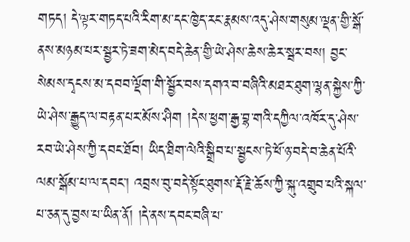གཏད། དེ་ལྟར་གཏད་པའི་རིག་མ་དང་ཁྱེད་རང་རྣམས་འདུ་ཤེས་གསུམ་ལྡན་གྱི་སྒོ་ནས་མཉམ་པར་སྦྱར་ཏེ་ཟག་མེད་བདེ་ཆེན་གྱི་ཡེ་ཤེས་ཆེས་ཆེར་སྦར་བས། བྱང་སེམས་དྭངས་མ་དབབ་ལྡོག་གི་སྦྱོར་བས་དགའ་བ་བཞིའི་མཐར་ཐུག་ལྷན་སྐྱེས་ཀྱི་ཡེ་ཤེས་རྒྱུད་ལ་བརྟན་པར་མོས་ཤིག །དེས་ཕྱག་རྒྱ་བྷ་གའི་དཀྱིལ་འཁོར་དུ་ཤེས་རབ་ཡེ་ཤེས་ཀྱི་དབང་ཐོབ། ཡིད་ཐིག་ལེའི་སྒྲིབ་པ་སྦྱངས་ཏེ་ཕོ་ཉ་བདེ་བ་ཆེན་པོའི་ལམ་སྒོམ་པ་ལ་དབང་། འབྲས་བུ་བདེ་སྟོང་ཐུགས་རྡོ་རྗེ་ཆོས་ཀྱི་སྐུ་འགྲུབ་པའི་སྐལ་པ་ཅན་དུ་བྱས་པ་ཡིན་ནོ། །དེ་ནས་དབང་བཞི་པ་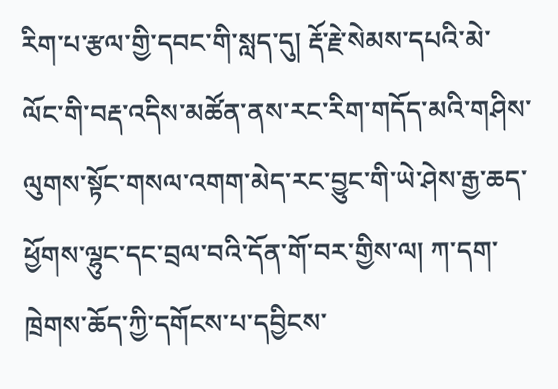རིག་པ་རྩལ་གྱི་དབང་གི་སླད་དུ། རྡོ་རྗེ་སེམས་དཔའི་མེ་ལོང་གི་བརྡ་འདིས་མཚོན་ནས་རང་རིག་གདོད་མའི་གཤིས་ལུགས་སྟོང་གསལ་འགག་མེད་རང་བྱུང་གི་ཡེ་ཤེས་རྒྱ་ཆད་ཕྱོགས་ལྷུང་དང་བྲལ་བའི་དོན་གོ་བར་གྱིས་ལ། ཀ་དག་ཁྲེགས་ཆོད་ཀྱི་དགོངས་པ་དབྱིངས་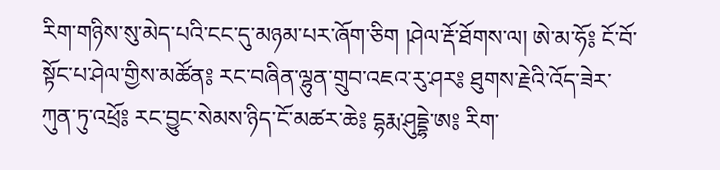རིག་གཉིས་སུ་མེད་པའི་ངང་དུ་མཉམ་པར་ཞོག་ཅིག །ཤེལ་རྡོ་ཐོགས་ལ། ཨེ་མ་ཧོ༔ ངོ་བོ་སྟོང་པ་ཤེལ་གྱིས་མཚོན༔ རང་བཞིན་ལྷུན་གྲུབ་འཇའ་རུ་ཤར༔ ཐུགས་རྗེའི་འོད་ཟེར་ཀུན་ཏུ་འཕྲོ༔ རང་བྱུང་སེམས་ཉིད་ངོ་མཚར་ཆེ༔ དྷརྨ་ཤུདྡྷེ་ཨ༔ རིག་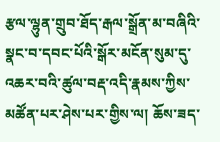རྩལ་ལྷུན་གྲུབ་ཐོད་རྒལ་སྒྲོན་མ་བཞིའི་སྣང་བ་དབང་པོའི་སྒོར་མངོན་སུམ་དུ་འཆར་བའི་ཚུལ་བརྡ་འདི་རྣམས་ཀྱིས་མཚོན་པར་ཤེས་པར་གྱིས་ལ། ཆོས་ཟད་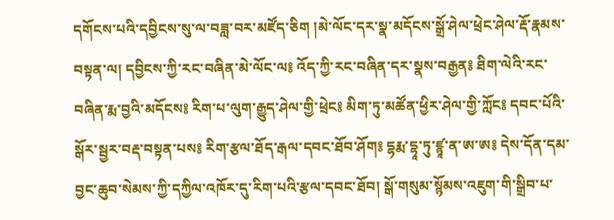དགོངས་པའི་དབྱིངས་སུ་ལ་བཟླ་བར་མཛོད་ཅིག །མེ་ལོང་དར་སྣ་མདོངས་སྒྲོ་ཤེལ་ཕྲེང་ཤེལ་རྡོ་རྣམས་བསྟན་ལ། དབྱིངས་ཀྱི་རང་བཞིན་མེ་ལོང་ལ༔ འོད་ཀྱི་རང་བཞིན་དར་སྣས་བརྒྱན༔ ཐིག་ལེའི་རང་བཞིན་རྨ་བྱའི་མདོངས༔ རིག་པ་ལུག་རྒྱུད་ཤེལ་གྱི་ཕྲེང༔ མིག་ཏུ་མཚོན་ཕྱིར་ཤེལ་གྱི་ཀློང༔ དབང་པོའི་སྒོར་སྦྱར་བརྡ་བསྟན་པས༔ རིག་རྩལ་ཐོད་རྒལ་དབང་ཐོབ་ཤོག༔ དྷརྨ་དྷཱ་ཏུ་ཛྙཱ་ན་ཨ་ཨ༔ དེས་དོན་དམ་བྱང་ཆུབ་སེམས་ཀྱི་དཀྱིལ་འཁོར་དུ་རིག་པའི་རྩལ་དབང་ཐོབ། སྒོ་གསུམ་སྙོམས་འཇུག་གི་སྒྲིབ་པ་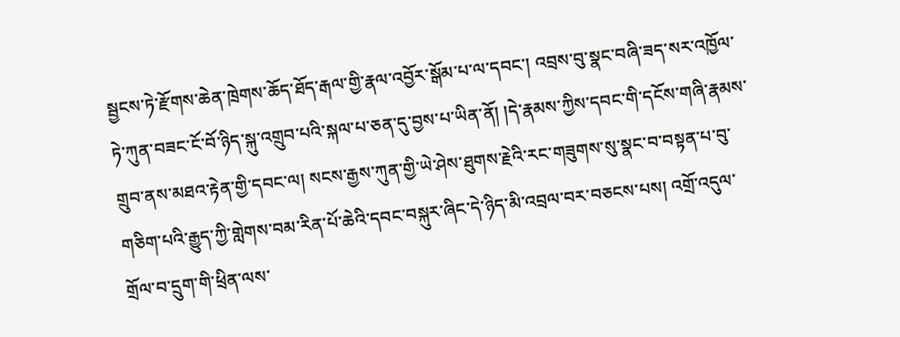སྦྱངས་ཏེ་རྫོགས་ཆེན་ཁྲེགས་ཆོད་ཐོད་རྒལ་གྱི་རྣལ་འབྱོར་སྒོམ་པ་ལ་དབང་། འབྲས་བུ་སྣང་བཞི་ཟད་སར་འཁྱོལ་ཏེ་ཀུན་བཟང་ངོ་བོ་ཉིད་སྐུ་འགྲུབ་པའི་སྐལ་པ་ཅན་དུ་བྱས་པ་ཡིན་ནོ། །དེ་རྣམས་ཀྱིས་དབང་གི་དངོས་གཞི་རྣམས་གྲུབ་ནས་མཐའ་རྟེན་གྱི་དབང་ལ། སངས་རྒྱས་ཀུན་གྱི་ཡེ་ཤེས་ཐུགས་རྗེའི་རང་གཟུགས་སུ་སྣང་བ་བསྟན་པ་བུ་གཅིག་པའི་རྒྱུད་ཀྱི་གླེགས་བམ་རིན་པོ་ཆེའི་དབང་བསྐུར་ཞིང་དེ་ཉིད་མི་འབྲལ་བར་བཅངས་པས། འགྲོ་འདུལ་གྲོལ་བ་དྲུག་གི་ཕྲིན་ལས་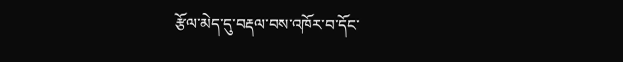རྩོལ་མེད་དུ་བརྡལ་བས་འཁོར་བ་དོང་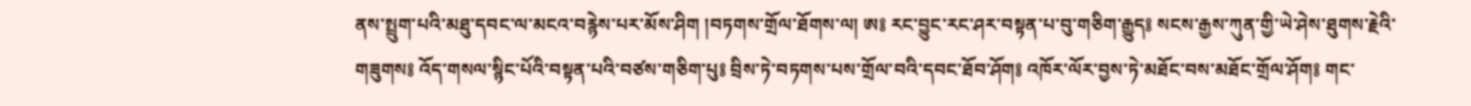ནས་སྤྲུག་པའི་མཐུ་དབང་ལ་མངའ་བརྙེས་པར་མོས་ཤིག །བཏགས་གྲོལ་ཐོགས་ལ། ཨ༔ རང་བྱུང་རང་ཤར་བསྟན་པ་བུ་གཅིག་རྒྱུད༔ སངས་རྒྱས་ཀུན་གྱི་ཡེ་ཤེས་ཐུགས་རྗེའི་གཟུགས༔ འོད་གསལ་སྙིང་པོའི་བསྟན་པའི་བཙས་གཅིག་པུ༔ བྲིས་ཏེ་བཏགས་པས་གྲོལ་བའི་དབང་ཐོབ་ཤོག༔ འཁོར་ལོར་བྱས་ཏེ་མཐོང་བས་མཐོང་གྲོལ་ཤོག༔ གང་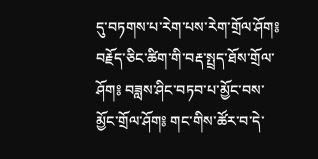དུ་བཏགས་པ་རེག་པས་རེག་གྲོལ་ཤོག༔ བརྗོད་ཅིང་ཚིག་གི་བརྡ་སྤྲད་ཐོས་གྲོལ་ཤོག༔ བཟླས་ཤིང་བཏབ་པ་མྱོང་བས་མྱོང་གྲོལ་ཤོག༔ གང་གིས་ཚོར་བ་དེ་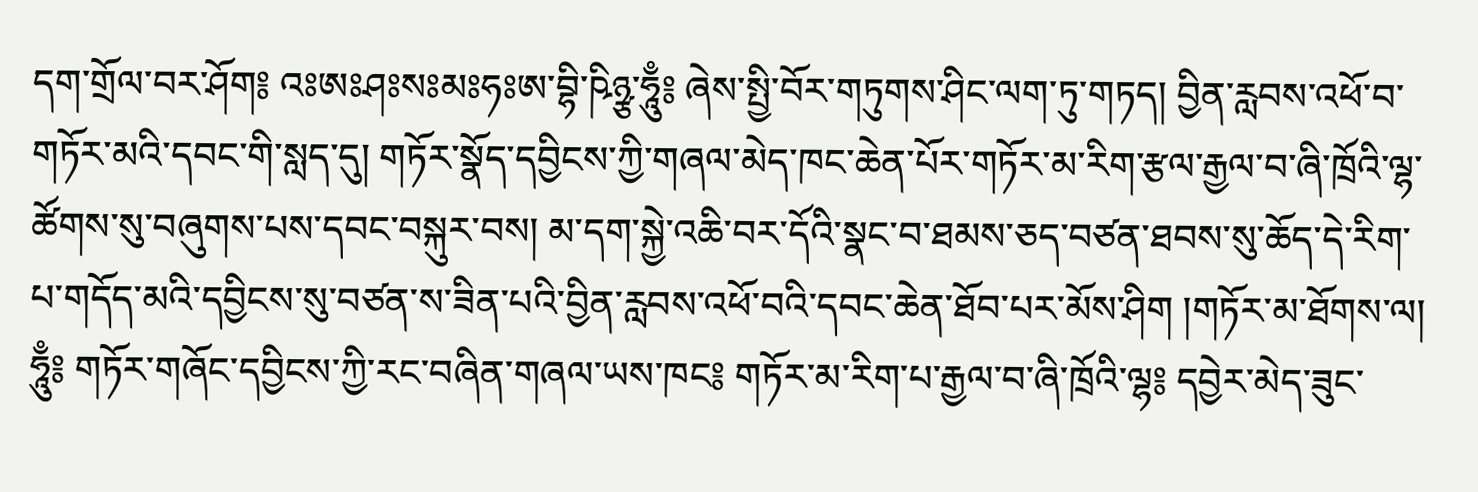དག་གྲོལ་བར་ཤོག༔ འཿཨཿཤཿསཿམཿཧཿཨ་བྷི་ཥིཉྩ་ཧཱུྃ༔ ཞེས་སྤྱི་བོར་གཏུགས་ཤིང་ལག་ཏུ་གཏད། བྱིན་རླབས་འཕོ་བ་གཏོར་མའི་དབང་གི་སླད་དུ། གཏོར་སྣོད་དབྱིངས་ཀྱི་གཞལ་མེད་ཁང་ཆེན་པོར་གཏོར་མ་རིག་རྩལ་རྒྱལ་བ་ཞི་ཁྲོའི་ལྷ་ཚོགས་སུ་བཞུགས་པས་དབང་བསྐུར་བས། མ་དག་སྐྱེ་འཆི་བར་དོའི་སྣང་བ་ཐམས་ཅད་བཙན་ཐབས་སུ་ཆོད་དེ་རིག་པ་གདོད་མའི་དབྱིངས་སུ་བཙན་ས་ཟིན་པའི་བྱིན་རླབས་འཕོ་བའི་དབང་ཆེན་ཐོབ་པར་མོས་ཤིག །གཏོར་མ་ཐོགས་ལ། ཧཱུྃ༔ གཏོར་གཞོང་དབྱིངས་ཀྱི་རང་བཞིན་གཞལ་ཡས་ཁང༔ གཏོར་མ་རིག་པ་རྒྱལ་བ་ཞི་ཁྲོའི་ལྷ༔ དབྱེར་མེད་ཟུང་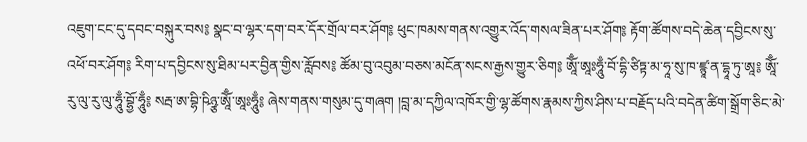འཇུག་ངང་དུ་དབང་བསྐུར་བས༔ སྣང་བ་ལྷར་དག་བར་དོར་གྲོལ་བར་ཤོག༔ ཕུང་ཁམས་གནས་འགྱུར་འོད་གསལ་ཟིན་པར་ཤོག༔ རྟོག་ཚོགས་བདེ་ཆེན་དབྱིངས་སུ་འཕོ་བར་ཤོག༔ རིག་པ་དབྱིངས་སུ་ཐིམ་པར་བྱིན་གྱིས་རློབས༔ ཚོམ་བུ་འབུམ་བཅས་མངོན་སངས་རྒྱས་གྱུར་ཅིག༔ ཨཱོྃ་ཨཱཿཧཱུྃ་བོ་དྷི་ཙིཏྟ་མ་ཧཱ་སུ་ཁ་ཛྙཱ་ན་དྷཱ་ཏུ་ཨཱ༔ ཨཱོྃ་རུ་ལུ་རུ་ལུ་ཧཱུྃ་བྷྱོ་ཧཱུྃ༔ སརྦ་ཨ་བྷི་ཥིཉྩ་ཨཱོྃ་ཨཱཿཧཱུྃ༔ ཞེས་གནས་གསུམ་དུ་གཞག །བླ་མ་དཀྱིལ་འཁོར་གྱི་ལྷ་ཚོགས་རྣམས་ཀྱིས་ཤིས་པ་བརྗོད་པའི་བདེན་ཚིག་སྒྲོག་ཅིང་མེ་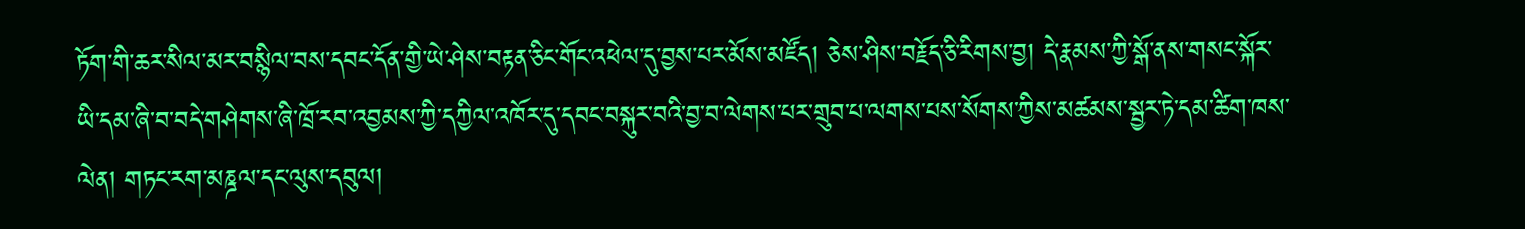ཏོག་གི་ཆར་སིལ་མར་བསྙིལ་བས་དབང་དོན་གྱི་ཡེ་ཤེས་བརྟན་ཅིང་གོང་འཕེལ་དུ་བྱས་པར་མོས་མཛོད། ཅེས་ཤིས་བརྗོད་ཅི་རིགས་བྱ། དེ་རྣམས་ཀྱི་སྒོ་ནས་གསང་སྐོར་ཡི་དམ་ཞི་བ་བདེ་གཤེགས་ཞི་ཁྲོ་རབ་འབྱམས་ཀྱི་དཀྱིལ་འཁོར་དུ་དབང་བསྐུར་བའི་བྱ་བ་ལེགས་པར་གྲུབ་པ་ལགས་པས་སོགས་ཀྱིས་མཚམས་སྦྱར་ཏེ་དམ་ཚིག་ཁས་ལེན། གཏང་རག་མཎྜལ་དང་ལུས་དབུལ།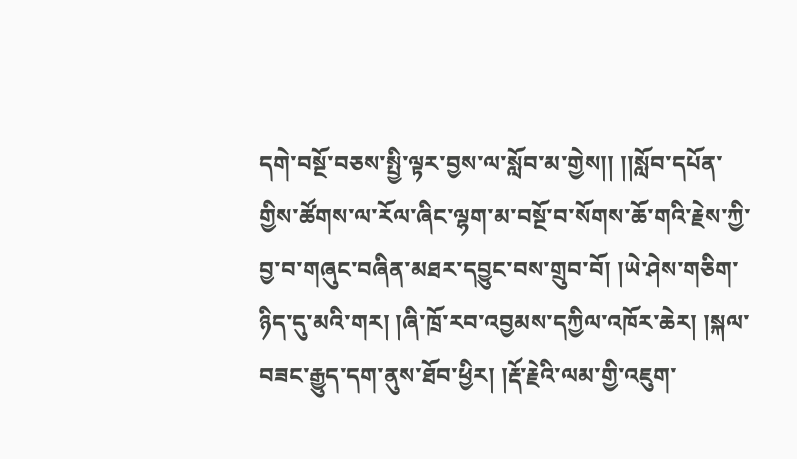དགེ་བསྔོ་བཅས་སྤྱི་ལྟར་བྱས་ལ་སློབ་མ་གྱེས།། །།སློབ་དཔོན་གྱིས་ཚོགས་ལ་རོལ་ཞིང་ལྷག་མ་བསྔོ་བ་སོགས་ཆོ་གའི་རྗེས་ཀྱི་བྱ་བ་གཞུང་བཞིན་མཐར་དབྱུང་བས་གྲུབ་བོ། །ཡེ་ཤེས་གཅིག་ཉིད་དུ་མའི་གར། །ཞི་ཁྲོ་རབ་འབྱམས་དཀྱིལ་འཁོར་ཆེར། །སྐལ་བཟང་རྒྱུད་དག་ནུས་ཐོབ་ཕྱིར། །རྡོ་རྗེའི་ལམ་གྱི་འཇུག་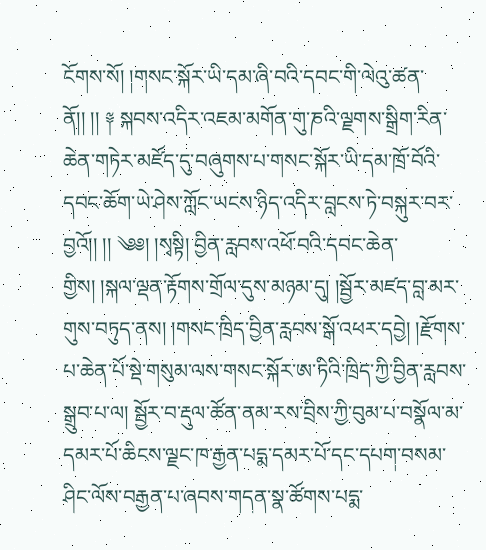ངོགས་སོ། །གསང་སྐོར་ཡི་དམ་ཞི་བའི་དབང་གི་ལེའུ་ཚན་ནོ།། །། ༈ སྐབས་འདིར་འཇམ་མགོན་གུ་ཎའི་ལྗགས་སྒྲིག་རིན་ཆེན་གཏེར་མཛོད་དུ་བཞུགས་པ་གསང་སྐོར་ཡི་དམ་ཁྲོ་བོའི་དབང་ཆོག་ཡེ་ཤེས་ཀློང་ཡངས་ཉིད་འདིར་བླངས་ཏེ་བསྐུར་བར་བྱའོ།། །། ༄༅། །སྭསྟི། བྱིན་རླབས་འཕོ་བའི་དབང་ཆེན་གྱིས། །སྐལ་ལྡན་རྟོགས་གྲོལ་དུས་མཉམ་དུ། །སྦྱོར་མཛད་བླ་མར་གུས་བཏུད་ནས། །གསང་ཁྲིད་བྱིན་རླབས་སྒོ་འཕར་དབྱེ། །རྫོགས་པ་ཆེན་པོ་སྡེ་གསུམ་ལས་གསང་སྐོར་ཨ་ཏིའི་ཁྲིད་ཀྱི་བྱིན་རླབས་སྒྲུབ་པ་ལ། སྦྱོར་བ་རྡུལ་ཚོན་ནམ་རས་བྲིས་ཀྱི་བུམ་པ་བསྣོལ་མ་དམར་པོ་ཆིངས་ལྗང་ཁ་རྒྱན་པདྨ་དམར་པོ་དང་དཔག་བསམ་ཤིང་ལོས་བརྒྱན་པ་ཞབས་གདན་སྣ་ཚོགས་པདྨ་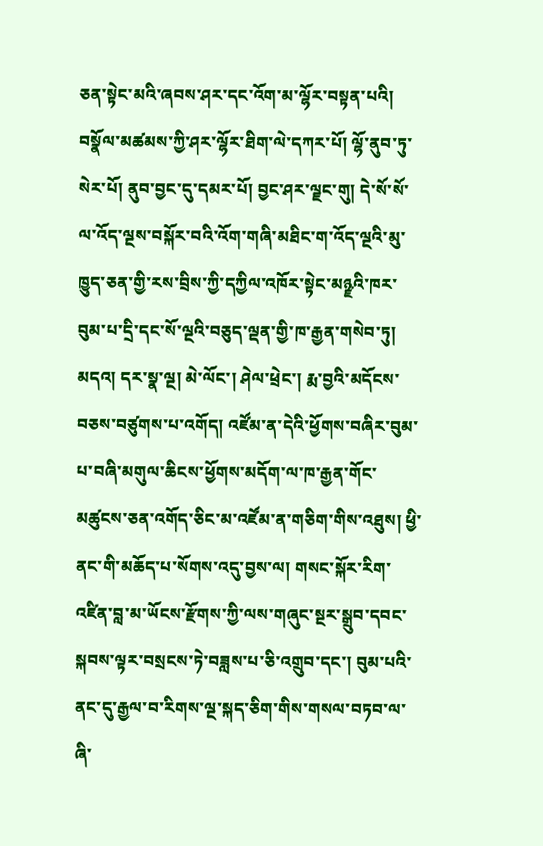ཅན་སྟེང་མའི་ཞབས་ཤར་དང་འོག་མ་ལྷོར་བསྟན་པའི། བསྣོལ་མཚམས་ཀྱི་ཤར་ལྷོར་ཐིག་ལེ་དཀར་པོ། ལྷོ་ནུབ་ཏུ་སེར་པོ། ནུབ་བྱང་དུ་དམར་པོ། བྱང་ཤར་ལྗང་གུ། དེ་སོ་སོ་ལ་འོད་ལྔས་བསྐོར་བའི་འོག་གཞི་མཐིང་ག་འོད་ལྔའི་མུ་ཁྱུད་ཅན་གྱི་རས་བྲིས་ཀྱི་དཀྱིལ་འཁོར་སྟེང་མཉྫའི་ཁར་བུམ་པ་དྲི་དང་སོ་ལྔའི་བཅུད་ལྡན་གྱི་ཁ་རྒྱན་གསེབ་ཏུ། མདའ། དར་སྣ་ལྔ། མེ་ལོང་། ཤེལ་ཕྲེང་། རྨ་བྱའི་མདོངས་བཅས་བཙུགས་པ་འགོད། འཛོམ་ན་དེའི་ཕྱོགས་བཞིར་བུམ་པ་བཞི་མགུལ་ཆིངས་ཕྱོགས་མདོག་ལ་ཁ་རྒྱན་གོང་མཚུངས་ཅན་འགོད་ཅིང་མ་འཛོམ་ན་གཅིག་གིས་འཐུས། ཕྱི་ནང་གི་མཆོད་པ་སོགས་འདུ་བྱས་ལ། གསང་སྐོར་རིག་འཛིན་བླ་མ་ཡོངས་རྫོགས་ཀྱི་ལས་གཞུང་སྔར་སྒྲུབ་དབང་སྐབས་ལྟར་བསྲངས་ཏེ་བཟླས་པ་ཅི་འགྲུབ་དང་། བུམ་པའི་ནང་དུ་རྒྱལ་བ་རིགས་ལྔ་སྐད་ཅིག་གིས་གསལ་བཏབ་ལ་ཞི་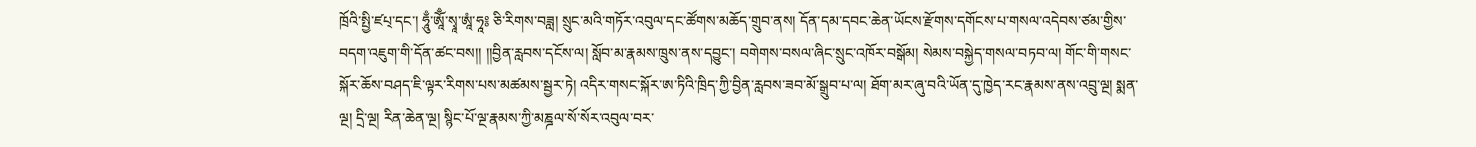ཁྲོའི་སྤྱི་ཛཔ྄་དང་། ཧཱུྃ་ཨཱོྃ་སྭཱ་ཨཱཾ་ཧཱ༔ ཅི་རིགས་བཟླ། སྲུང་མའི་གཏོར་འབུལ་དང་ཚོགས་མཆོད་གྲུབ་ནས། དོན་དམ་དབང་ཆེན་ཡོངས་རྫོགས་དགོངས་པ་གསལ་འདེབས་ཙམ་གྱིས་བདག་འཇུག་གི་དོན་ཚང་བས།། །།བྱིན་རླབས་དངོས་ལ། སློབ་མ་རྣམས་ཁྲུས་ནས་དབྱུང་། བགེགས་བསལ་ཞིང་སྲུང་འཁོར་བསྒོམ། སེམས་བསྐྱེད་གསལ་བཏབ་ལ། གོང་གི་གསང་སྐོར་ཆོས་བཤད་ཇི་ལྟར་རིགས་པས་མཚམས་སྦྱར་ཏེ། འདིར་གསང་སྐོར་ཨ་ཏིའི་ཁྲིད་ཀྱི་བྱིན་རླབས་ཟབ་མོ་སྒྲུབ་པ་ལ། ཐོག་མར་ཞུ་བའི་ཡོན་དུ་ཁྱེད་རང་རྣམས་ནས་འབྲུ་ལྔ། སྨན་ལྔ། དྲི་ལྔ། རིན་ཆེན་ལྔ། སྙིང་པོ་ལྔ་རྣམས་ཀྱི་མཎྜལ་སོ་སོར་འབུལ་བར་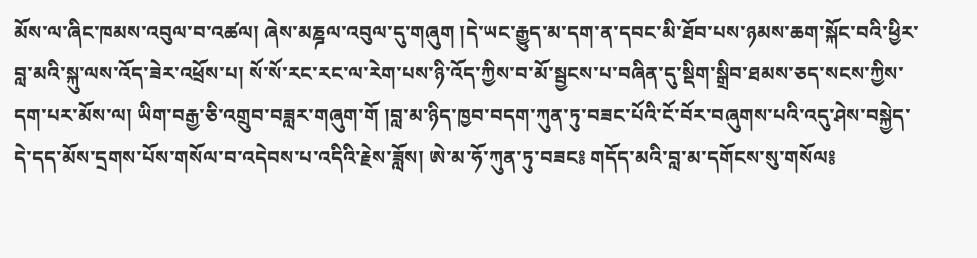མོས་ལ་ཞིང་ཁམས་འབུལ་བ་འཚལ། ཞེས་མཎྜལ་འབུལ་དུ་གཞུག །དེ་ཡང་རྒྱུད་མ་དག་ན་དབང་མི་ཐོབ་པས་ཉམས་ཆག་སྐོང་བའི་ཕྱིར་བླ་མའི་སྐུ་ལས་འོད་ཟེར་འཕྲོས་པ། སོ་སོ་རང་རང་ལ་རེག་པས་ཉི་འོད་ཀྱིས་བ་མོ་སྦྱངས་པ་བཞིན་དུ་སྡིག་སྒྲིབ་ཐམས་ཅད་སངས་ཀྱིས་དག་པར་མོས་ལ། ཡིག་བརྒྱ་ཅི་འགྲུབ་བཟླར་གཞུག་གོ །བླ་མ་ཉིད་ཁྱབ་བདག་ཀུན་ཏུ་བཟང་པོའི་ངོ་བོར་བཞུགས་པའི་འདུ་ཤེས་བསྐྱེད་དེ་དད་མོས་དྲགས་པོས་གསོལ་བ་འདེབས་པ་འདིའི་རྗེས་ཟློས། ཨེ་མ་ཧོ་ཀུན་ཏུ་བཟང༔ གདོད་མའི་བླ་མ་དགོངས་སུ་གསོལ༔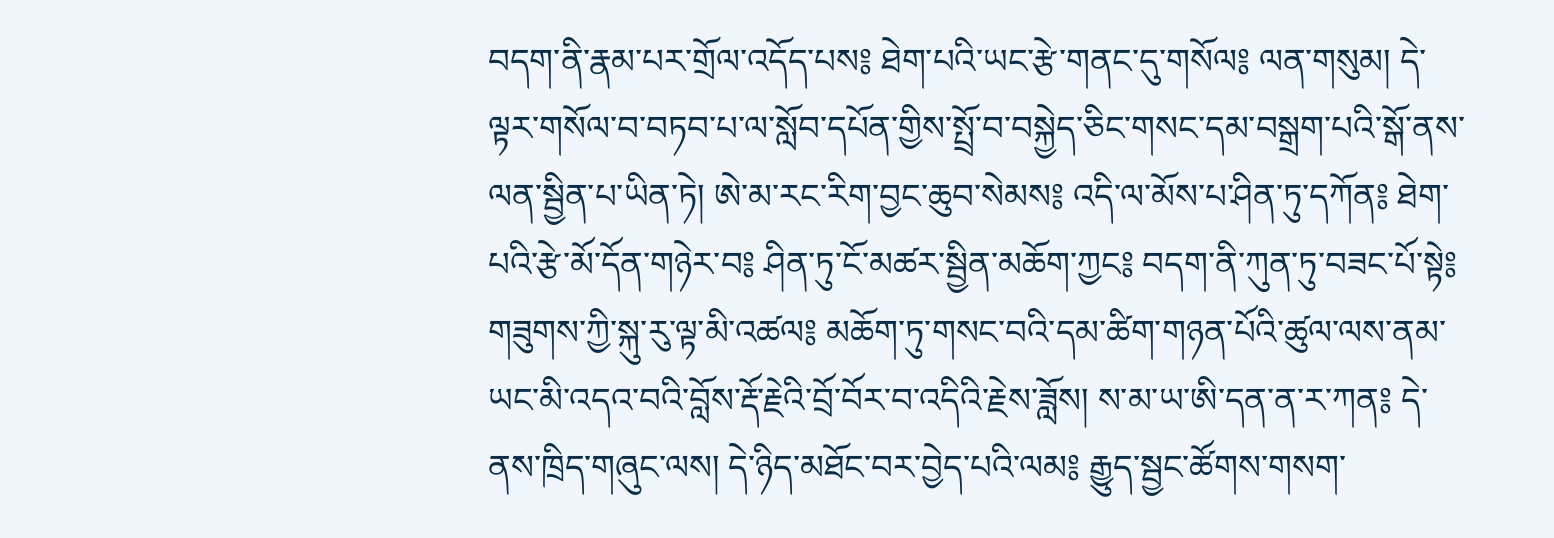བདག་ནི་རྣམ་པར་གྲོལ་འདོད་པས༔ ཐེག་པའི་ཡང་རྩེ་གནང་དུ་གསོལ༔ ལན་གསུམ། དེ་ལྟར་གསོལ་བ་བཏབ་པ་ལ་སློབ་དཔོན་གྱིས་སྤྲོ་བ་བསྐྱེད་ཅིང་གསང་དམ་བསྒྲག་པའི་སྒོ་ནས་ལན་སྦྱིན་པ་ཡིན་ཏེ། ཨེ་མ་རང་རིག་བྱང་ཆུབ་སེམས༔ འདི་ལ་མོས་པ་ཤིན་ཏུ་དཀོན༔ ཐེག་པའི་རྩེ་མོ་དོན་གཉེར་བ༔ ཤིན་ཏུ་ངོ་མཚར་སྦྱིན་མཆོག་ཀྱང༔ བདག་ནི་ཀུན་ཏུ་བཟང་པོ་སྟེ༔ གཟུགས་ཀྱི་སྐུ་རུ་ལྟ་མི་འཚལ༔ མཆོག་ཏུ་གསང་བའི་དམ་ཚིག་གཉན་པོའི་ཚུལ་ལས་ནམ་ཡང་མི་འདའ་བའི་བློས་རྡོ་རྗེའི་བྲོ་བོར་བ་འདིའི་རྗེས་ཟློས། ས་མ་ཡ་ཨི་དན་ན་ར་ཀན༔ དེ་ནས་ཁྲིད་གཞུང་ལས། དེ་ཉིད་མཐོང་བར་བྱེད་པའི་ལམ༔ རྒྱུད་སྦྱང་ཚོགས་གསག་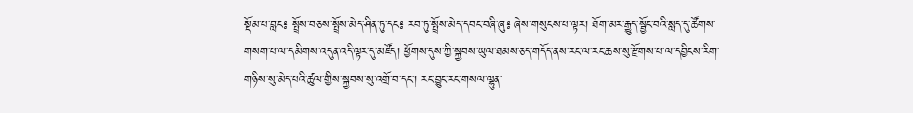སྡོམ་པ་བླང༔ སྤྲོས་བཅས་སྤྲོས་མེད་ཤིན་ཏུ་དང༔ རབ་ཏུ་སྤྲོས་མེད་དབང་བཞི་ཞུ༔ ཞེས་གསུངས་པ་ལྟར། ཐོག་མར་རྒྱུད་སྦྱོང་བའི་སླད་དུ་ཚོགས་གསག་པ་ལ་དམིགས་འདུན་འདི་ལྟར་དུ་མཛོད། ཕྱོགས་དུས་ཀྱི་སྐྱབས་ཡུལ་ཐམས་ཅད་གདོད་ནས་རང་ལ་རང་ཆས་སུ་རྫོགས་པ་ལ་དབྱིངས་རིག་གཉིས་སུ་མེད་པའི་ཚུལ་གྱིས་སྐྱབས་སུ་འགྲོ་བ་དང་། རང་བྱུང་རང་གསལ་ལྷུན་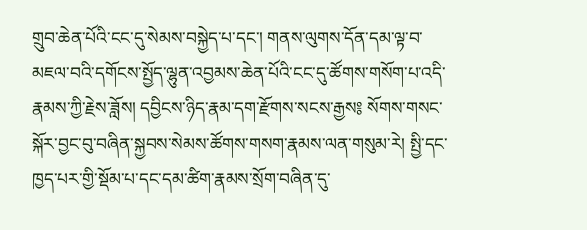གྲུབ་ཆེན་པོའི་ངང་དུ་སེམས་བསྐྱེད་པ་དང་། གནས་ལུགས་དོན་དམ་ལྟ་བ་མཇལ་བའི་དགོངས་སྤྱོད་ལྷུན་འབྱམས་ཆེན་པོའི་ངང་དུ་ཚོགས་གསོག་པ་འདི་རྣམས་ཀྱི་རྗེས་ཟློས། དབྱིངས་ཉིད་རྣམ་དག་རྫོགས་སངས་རྒྱས༔ སོགས་གསང་སྐོར་བྱང་བུ་བཞིན་སྐྱབས་སེམས་ཚོགས་གསག་རྣམས་ལན་གསུམ་རེ། སྤྱི་དང་ཁྱད་པར་གྱི་སྡོམ་པ་དང་དམ་ཚིག་རྣམས་སྲོག་བཞིན་དུ་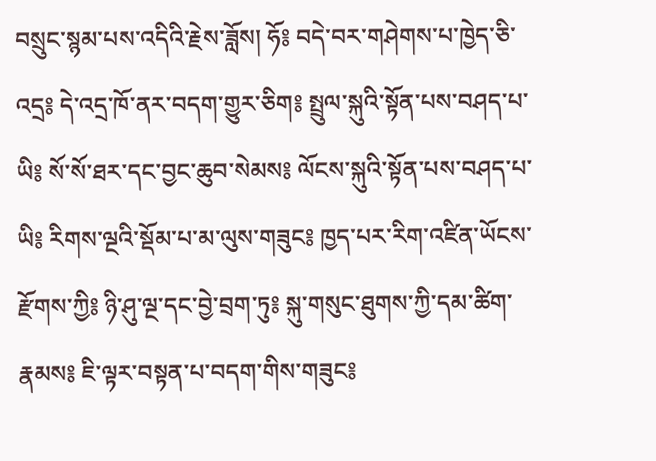བསྲུང་སྙམ་པས་འདིའི་རྗེས་ཟློས། ཧོ༔ བདེ་བར་གཤེགས་པ་ཁྱེད་ཅི་འདྲ༔ དེ་འདྲ་ཁོ་ནར་བདག་གྱུར་ཅིག༔ སྤྲུལ་སྐུའི་སྟོན་པས་བཤད་པ་ཡི༔ སོ་སོ་ཐར་དང་བྱང་ཆུབ་སེམས༔ ལོངས་སྐུའི་སྟོན་པས་བཤད་པ་ཡི༔ རིགས་ལྔའི་སྡོམ་པ་མ་ལུས་གཟུང༔ ཁྱད་པར་རིག་འཛིན་ཡོངས་རྫོགས་ཀྱི༔ ཉི་ཤུ་ལྔ་དང་བྱེ་བྲག་ཏུ༔ སྐུ་གསུང་ཐུགས་ཀྱི་དམ་ཚིག་རྣམས༔ ཇི་ལྟར་བསྟན་པ་བདག་གིས་གཟུང༔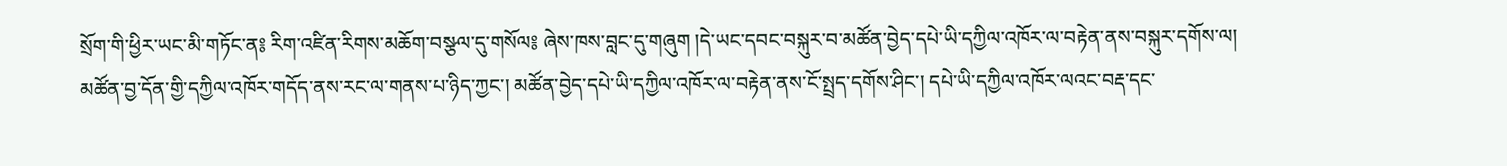སྲོག་གི་ཕྱིར་ཡང་མི་གཏོང་ན༔ རིག་འཛིན་རིགས་མཆོག་བསྩལ་དུ་གསོལ༔ ཞེས་ཁས་བླང་དུ་གཞུག །དེ་ཡང་དབང་བསྐུར་བ་མཚོན་བྱེད་དཔེ་ཡི་དཀྱིལ་འཁོར་ལ་བརྟེན་ནས་བསྐུར་དགོས་ལ། མཚོན་བྱ་དོན་གྱི་དཀྱིལ་འཁོར་གདོད་ནས་རང་ལ་གནས་པ་ཉིད་ཀྱང་། མཚོན་བྱེད་དཔེ་ཡི་དཀྱིལ་འཁོར་ལ་བརྟེན་ནས་ངོ་སྤྲད་དགོས་ཤིང་། དཔེ་ཡི་དཀྱིལ་འཁོར་ལའང་བརྡ་དང་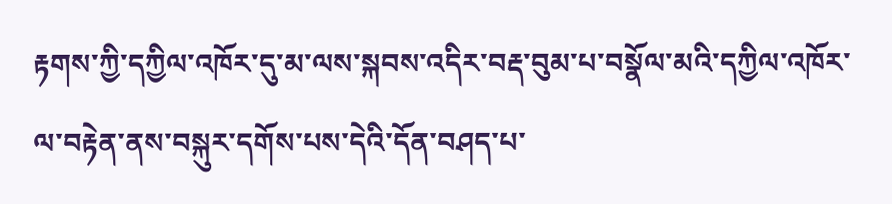རྟགས་ཀྱི་དཀྱིལ་འཁོར་དུ་མ་ལས་སྐབས་འདིར་བརྡ་བུམ་པ་བསྣོལ་མའི་དཀྱིལ་འཁོར་ལ་བརྟེན་ནས་བསྐུར་དགོས་པས་དེའི་དོན་བཤད་པ་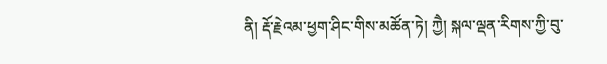ནི། རྡོ་རྗེའམ་ཕྱག་ཤིང་གིས་མཚོན་ཏེ། ཀྱཻ། སྐལ་ལྡན་རིགས་ཀྱི་བུ་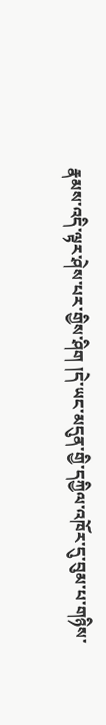རྣམས་འདི་ལྟར་ཤེས་པར་གྱིས་ཤིག །དེ་ཡང་མདུན་གྱི་དཀྱིལ་འཁོར་དུ་བུམ་པ་གཉིས་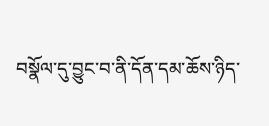བསྣོལ་དུ་བྱུང་བ་ནི་དོན་དམ་ཆོས་ཉིད་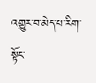འགྱུར་བ་མེད་པ་རིག་སྟོང་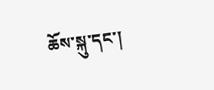ཆོས་སྐུ་དང་།